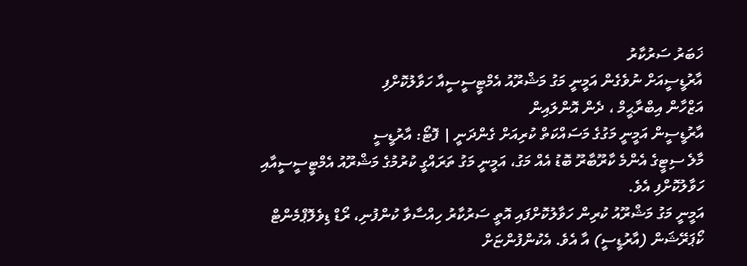ޚަބަރު ސަރުކާރު
އާރުޑީސީއަށް ނުވެގެން އަމީނީ މަގު މަޝްރޫއު އެމްޓީސީސީއާ ހަވާލުކޮށްފި
އަޒްހާން އިބްރާޙީމް ، ދެން އޮންލައިން
އާރުޑީސީން އަމީނީ މަގުގެ މަސައްކަތް ކުރިއަށް ގެންދަނީ | ފޮޓޯ: އާރުޑީސީ
މާލެ ސިޓީގެ އެންމެ ކާރޫބާރޫ ބޮޑު އެއް މަގު، އަމީނީ މަގު ތަރައްގީ ކުރުމުގެ މަޝްރޫއު އެމްޓީސީސީއާއި ހަވާލުކޮށްފި އެވެ.
އަމީނީ މަގު މަޝްރޫއު ކުރިން ހަވާލުކޮށްފައި އޮތީ ސަރުކާރު ހިއްސާވާ ކުންފުނި، ރޯޑް ޑިވެލޮޕްމެންޓް ކޯޕަރޭޝަން (އާރުޑީސީ) އާ އެވެ. އެކުންފުންޏަށް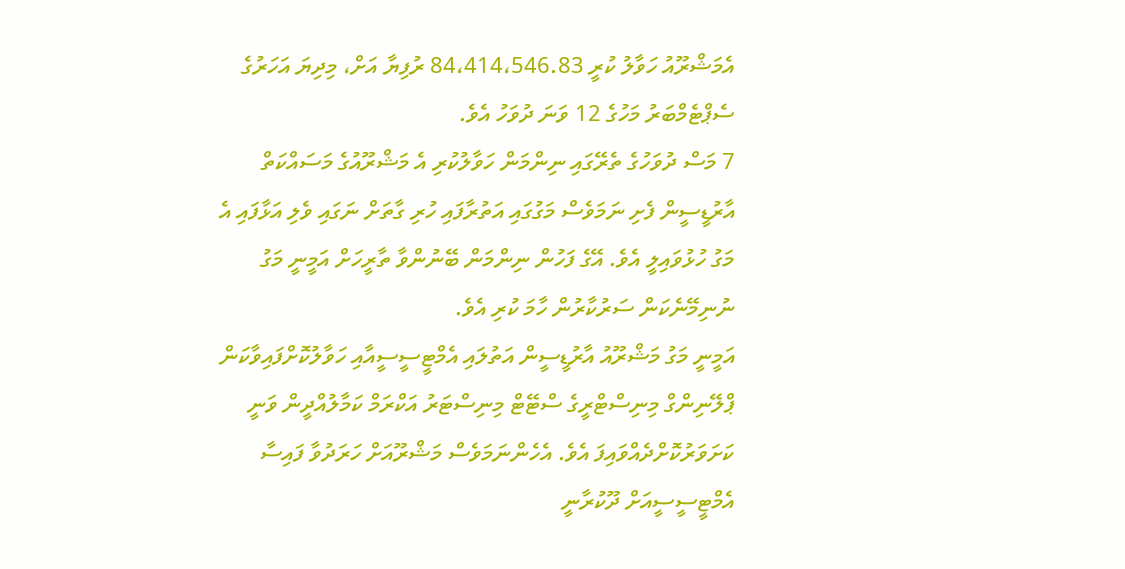އެމަޝްރޫއު ހަވާލު ކުރީ 84،414،546.83 ރުފިޔާ އަށް، މިދިޔަ އަހަރުގެ ސެޕްޓެމްބަރު މަހުގެ 12 ވަނަ ދުވަހު އެވެ.
7 މަސް ދުވަހުގެ ތެރޭގައި ނިންމަން ހަވާލުކުރި އެ މަޝްރޫއުގެ މަސައްކަތް އާރުޑީސީން ފެށި ނަމަވެސް މަގުގައި އަތުރާފައި ހުރި ގާތަށް ނަގައި ވެލި އަޅާފައި އެ މަގު ހުޅުވައިލީ އެވެ. އޭގެ ފަހުން ނިންމަން ބޭނުންވާ ތާރީހަށް އަމީނީ މަގު ނުނިމޭނެކަން ސަރުކާރުން ހާމަ ކުރި އެވެ.
އަމީނީ މަގު މަޝްރޫއު އާރުޑީސީން އަތުލައި އެމްޓީސީސީއާއި ހަވާލުކޮށްފައިވާކަން ޕްލޭނިންގް މިނިސްޓްރީގެ ސްޓޭޓް މިނިސްޓަރު އަކްރަމް ކަމާލުއްދީން ވަނީ ކަށަވަރުކޮށްދެއްވައިފަ އެވެ. އެހެންނަމަވެސް މަޝްރޫއަށް ހަރަދުވާ ފައިސާ އެމްޓީސީސީއަށް ދޫކުރާނީ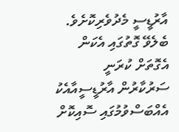އާރުޑީސީ މެދުވެރިކޮށެވެ. ބެލެވޭ ގޮތުގައި އެކަން އެގޮތަށް ކުރަނީ ސަރުކާރުން އާރުޑީސީއާއެކު އެއްބަސްވުމުގައި ސޮއިކޮށް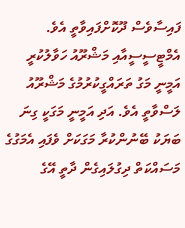ފައިސާވެސް ދޫކޮށްފައިވާތީ އެވެ.
އެމްޓީސީސީއާއި މަޝްރޫއު ހަވާލުކުރީ އަމީނީ މަގު ތަރައްގީކުރުމުގެ މަޝްރޫއު ލަސްވާތީ އެވެ. އަދި އަމީނީ މަގަކީ ގިނަ ބަޔަކު ބޭނުންކުރާ މަގަކަށް ވެފައި އެމަގުގެ މަސައްކަތް ދިގުލައިގެން ދާތީ އޭގެ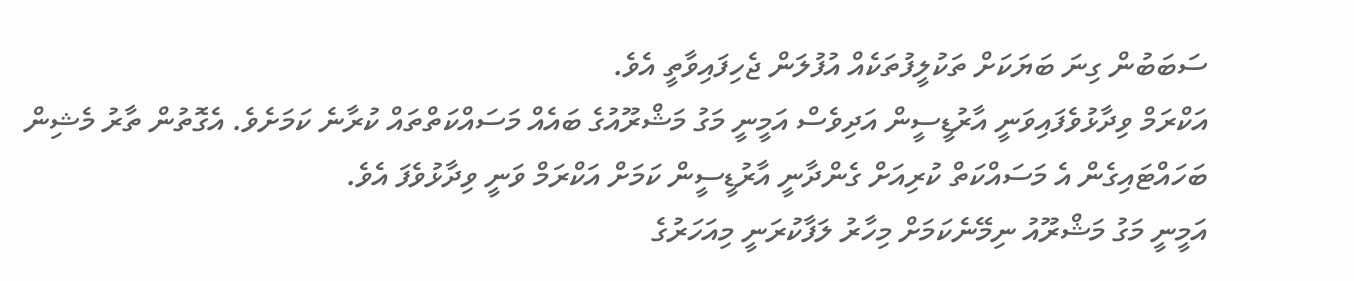ސަބަބުން ގިނަ ބަޔަކަށް ތަކުލީފުތަކެއް އުފުލަން ޖެހިފައިވާތީ އެވެ.
އަކްރަމް ވިދާޅުވެފައިވަނީ އާރުޑީސީން އަދިވެސް އަމީނީ މަގު މަޝްރޫއުގެ ބައެއް މަސައްކަތްތައް ކުރާނެ ކަމަށެވެ. އެގޮތުން ތާރު މެޝިން ބަހައްޓައިގެން އެ މަސައްކަތް ކުރިއަށް ގެންދާނީ އާރުޑީސީން ކަމަށް އަކްރަމް ވަނީ ވިދާޅުވެފަ އެވެ.
އަމީނީ މަގު މަޝްރޫއު ނިމޭނެކަމަށް މިހާރު ލަފާކުރަނީ މިއަހަރުގެ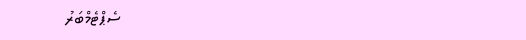ސެޕްޓެމްބަރު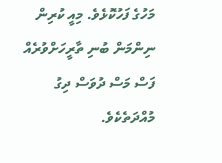މަހުގެ ފަހުކޮޅެވެ. މިއީ ކުރިން ނިންމަން ބުނި ތާރީހަށްވުރެއް ފަސް މަސް ދުވަސް ދިގު މުއްދަތެކެވެ.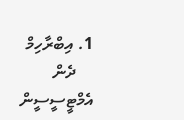1. އިބްރާހިމް
    ދެން އެމްޓީސީސީން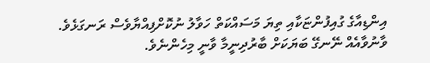އިންޑިއާގެ ގުއިފުންޏަކާއި ތިޔަ މަސައްކަތް ހަވާލު ނުކޮށްފިއްޔާވެސް ރަނގަޅެވެ. ވާނުވާއެއް ނޭނގޭ ބަޔަކަށް ބާރުދިނީމާ ވާނީ މިހެންނެވެ.